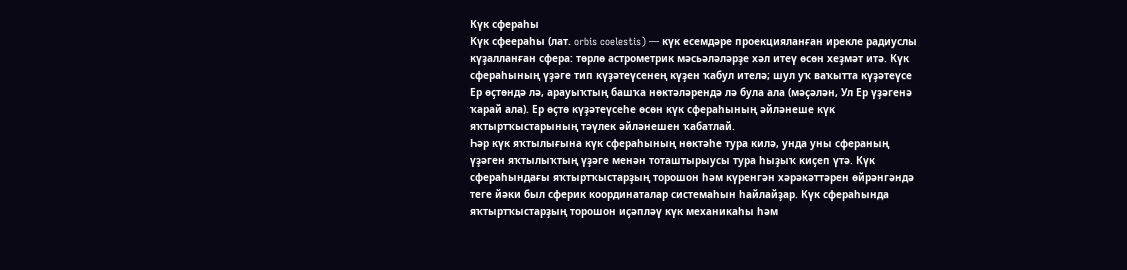Күк сфераһы
Күк сфеераһы (лат. orbis coelestis) — күк есемдәре проекцияланған ирекле радиуслы күҙалланған сфера: төрлө астрометрик мәсьәләләрҙе хәл итеү өсөн хеҙмәт итә. Күк сфераһының үҙәге тип күҙәтеүсенең күҙен ҡабул ителә; шул уҡ ваҡытта күҙәтеүсе Ер өҫтөндә лә, арауыҡтың башҡа нөктәләрендә лә була ала (мәҫәлән, Ул Ер үҙәгенә ҡарай ала). Ер өҫтө күҙәтеүсеһе өсөн күк сфераһының әйләнеше күк яҡтыртҡыстарының тәүлек әйләнешен ҡабатлай.
Һәр күк яҡтылығына күк сфераһының нөктәһе тура килә, унда уны сфераның үҙәген яҡтылыҡтың үҙәге менән тоташтырыусы тура һыҙыҡ киҫеп үтә. Күк сфераһындағы яҡтыртҡыстарҙың торошон һәм күренгән хәрәкәттәрен өйрәнгәндә теге йәки был сферик координаталар системаһын һайлайҙар. Күк сфераһында яҡтыртҡыстарҙың торошон иҫәпләү күк механикаһы һәм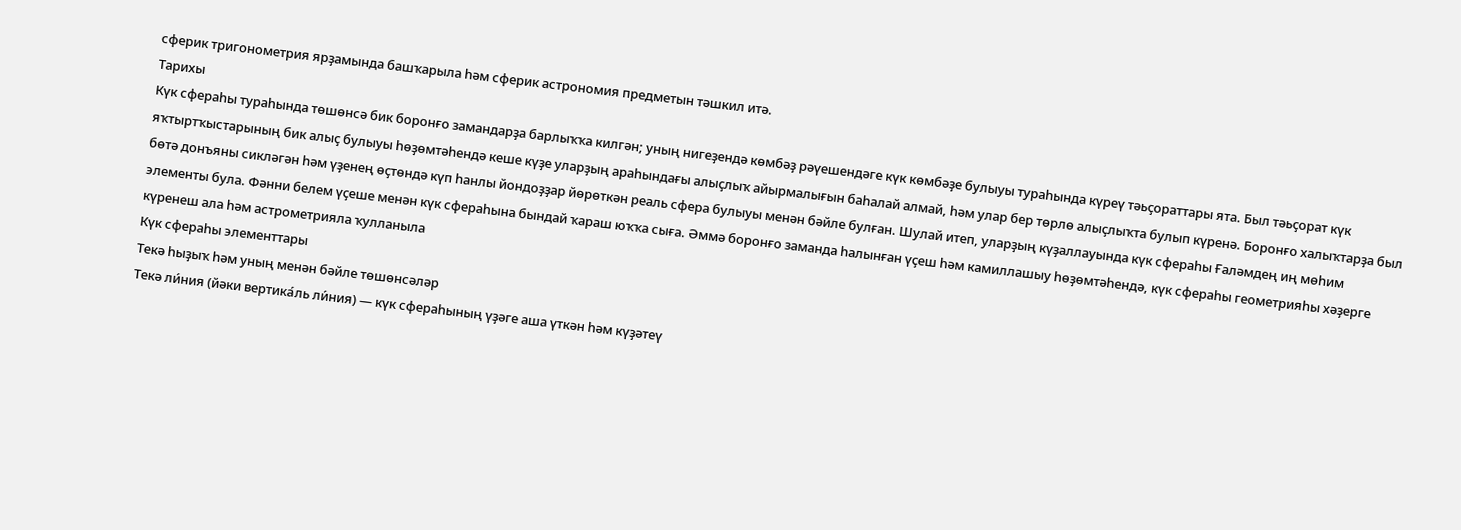сферик тригонометрия ярҙамында башҡарыла һәм сферик астрономия предметын тәшкил итә.
Тарихы
Күк сфераһы тураһында төшөнсә бик боронғо замандарҙа барлыҡҡа килгән; уның нигеҙендә көмбәҙ рәүешендәге күк көмбәҙе булыуы тураһында күреү тәьҫораттары ята. Был тәьҫорат күк яҡтыртҡыстарының бик алыҫ булыуы һөҙөмтәһендә кеше күҙе уларҙың араһындағы алыҫлыҡ айырмалығын баһалай алмай, һәм улар бер төрлө алыҫлыҡта булып күренә. Боронғо халыҡтарҙа был бөтә донъяны сикләгән һәм үҙенең өҫтөндә күп һанлы йондоҙҙар йөрөткән реаль сфера булыуы менән бәйле булған. Шулай итеп, уларҙың күҙаллауында күк сфераһы Ғаләмдең иң мөһим элементы була. Фәнни белем үҫеше менән күк сфераһына бындай ҡараш юҡҡа сыға. Әммә боронғо заманда һалынған үҫеш һәм камиллашыу һөҙөмтәһендә, күк сфераһы геометрияһы хәҙерге күренеш ала һәм астрометрияла ҡулланыла
Күк сфераһы элементтары
Текә һыҙыҡ һәм уның менән бәйле төшөнсәләр
Текә ли́ния (йәки вертика́ль ли́ния) — күк сфераһының үҙәге аша үткән һәм күҙәтеү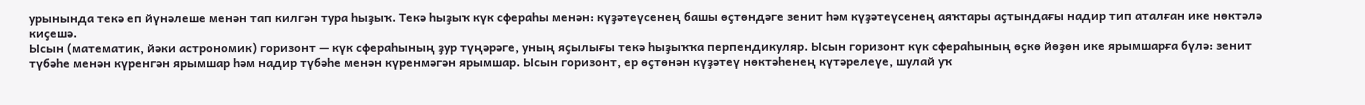урынында текә еп йүнәлеше менән тап килгән тура һыҙыҡ. Текә һыҙыҡ күк сфераһы менән: күҙәтеүсенең башы өҫтөндәге зенит һәм күҙәтеүсенең аяҡтары аҫтындағы надир тип аталған ике нөктәлә киҫешә.
Ысын (математик, йәки астрономик) горизонт — күк сфераһының ҙур түңәрәге, уның яҫылығы текә һыҙыҡҡа перпендикуляр. Ысын горизонт күк сфераһының өҫкө йөҙөн ике ярымшарға бүлә: зенит түбәһе менән күренгән ярымшар һәм надир түбәһе менән күренмәгән ярымшар. Ысын горизонт, ер өҫтөнән күҙәтеү нөктәһенең күтәрелеүе, шулай уҡ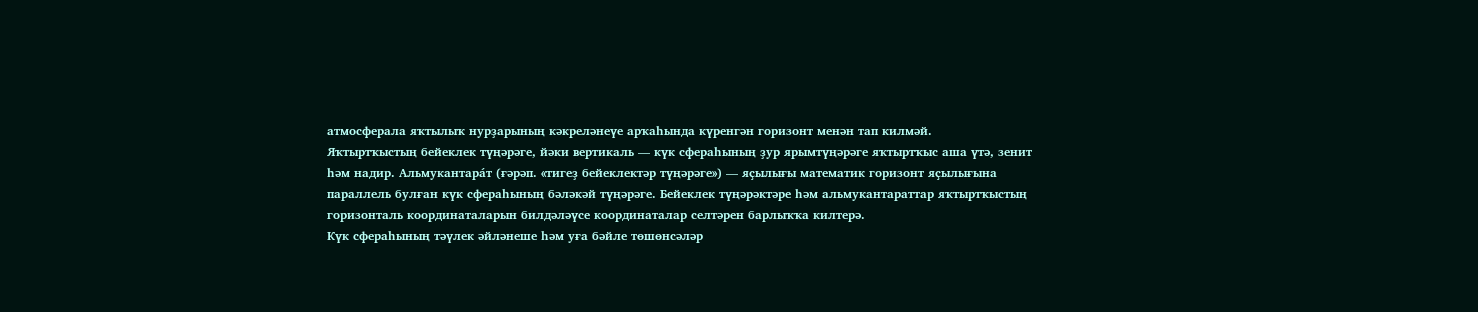атмосферала яҡтылыҡ нурҙарының кәкреләнеүе арҡаһында күренгән горизонт менән тап килмәй.
Яҡтыртҡыстың бейеклек түңәрәге, йәки вертикаль — күк сфераһының ҙур ярымтүңәрәге яҡтыртҡыс аша үтә, зенит һәм надир. Альмукантара́т (ғәрәп. «тигеҙ бейеклектәр түңәрәге») — яҫылығы математик горизонт яҫылығына параллель булған күк сфераһының бәләкәй түңәрәге. Бейеклек түңәрәктәре һәм альмукантараттар яҡтыртҡыстың горизонталь координаталарын билдәләүсе координаталар селтәрен барлыҡҡа килтерә.
Күк сфераһының тәүлек әйләнеше һәм уға бәйле төшөнсәләр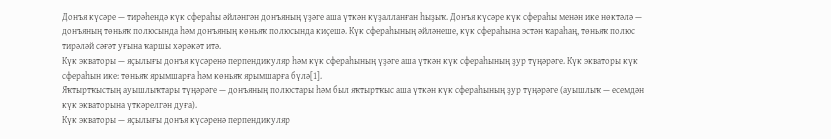Донъя күсәре — тирәһендә күк сфераһы әйләнгән донъяның үҙәге аша үткән күҙалланған һыҙыҡ. Донъя күсәре күк сфераһы менән ике нөктәлә — донъяның төньяҡ полюсында һәм донъяның көньяҡ полюсында киҫешә. Күк сфераһының әйләнеше, күк сфераһына эстән ҡараһаң, төньяҡ полюс тирәләй сәғәт уғына ҡаршы хәрәкәт итә.
Күк экваторы — яҫылығы донъя күсәренә перпендикуляр һәм күк сфераһының үҙәге аша үткән күк сфераһының ҙур түңәрәге. Күк экваторы күк сфераһын ике: төньяҡ ярымшарға һәм көньяҡ ярымшарға бүлә[1].
Яҡтыртҡыстың ауышлыҡтары түңәрәге — донъяның полюстары һәм был яҡтыртҡыс аша үткән күк сфераһының ҙур түңәрәге (ауышлыҡ — есемдән күк экваторына үткәрелгән дуға).
Күк экваторы — яҫылығы донъя күсәренә перпендикуляр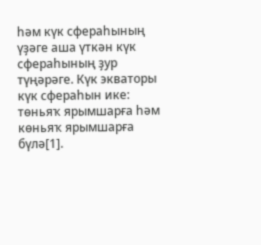һәм күк сфераһының үҙәге аша үткән күк сфераһының ҙур түңәрәге. Күк экваторы күк сфераһын ике: төньяҡ ярымшарға һәм көньяҡ ярымшарға бүлә[1].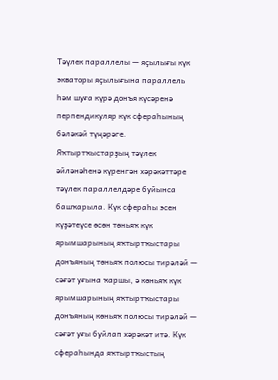Тәүлек параллелы — яҫылығы күк экваторы яҫылығына параллель һәм шуға күрә донъя күсәренә перпендикуляр күк сфераһының бәләкәй түңәрәге. Яҡтыртҡыстарҙың тәүлек әйләнәһенә күренгән хәрәкәттәре тәүлек параллелдәре буйынса башҡарыла. Күк сфераһы эсен күҙәтеүсе өсөн төньяҡ күк ярымшарының яҡтыртҡыстары донъяның төньяҡ полюсы тирәләй — сәғәт уғына ҡаршы, ә көньяҡ күк ярымшарының яҡтыртҡыстары донъяның көньяҡ полюсы тирәләй — сәғәт уғы буйлап хәрәкәт итә. Күк сфераһында яҡтыртҡыстың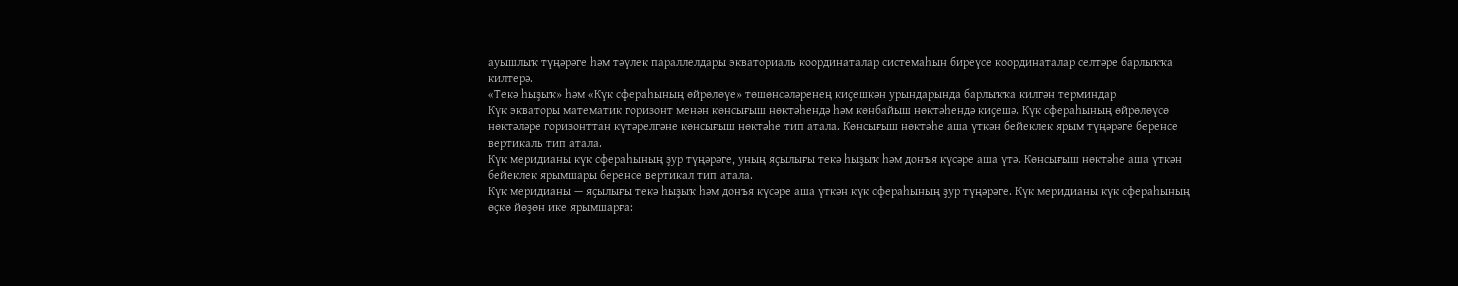ауышлыҡ түңәрәге һәм тәүлек параллелдары экваториаль координаталар системаһын биреүсе координаталар селтәре барлыҡҡа килтерә.
«Текә һыҙыҡ» һәм «Күк сфераһының өйрөлөүе» төшөнсәләренең киҫешкән урындарында барлыҡҡа килгән терминдар
Күк экваторы математик горизонт менән көнсығыш нөктәһендә һәм көнбайыш нөктәһендә киҫешә. Күк сфераһының өйрөлөүсө нөктәләре горизонттан күтәрелгәне көнсығыш нөктәһе тип атала. Көнсығыш нөктәһе аша үткән бейеклек ярым түңәрәге беренсе вертикаль тип атала.
Күк меридианы күк сфераһының ҙур түңәрәге, уның яҫылығы текә һыҙыҡ һәм донъя күсәре аша үтә. Көнсығыш нөктәһе аша үткән бейеклек ярымшары беренсе вертикал тип атала.
Күк меридианы — яҫылығы текә һыҙыҡ һәм донъя күсәре аша үткән күк сфераһының ҙур түңәрәге. Күк меридианы күк сфераһының өҫкө йөҙөн ике ярымшарға: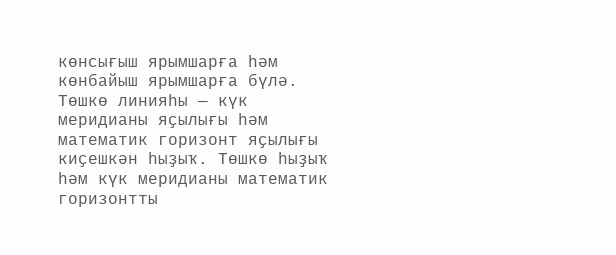көнсығыш ярымшарға һәм көнбайыш ярымшарға бүлә.
Төшкө линияһы — күк меридианы яҫылығы һәм математик горизонт яҫылығы киҫешкән һыҙыҡ. Төшкө һыҙыҡ һәм күк меридианы математик горизонтты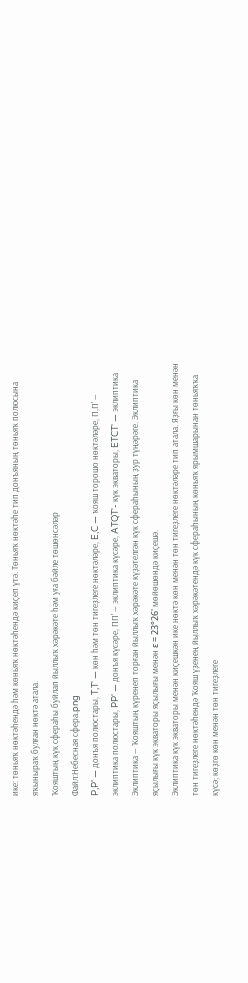ике: төньяҡ нөктәһендә һәм көньяҡ нөктәһендә киҫеп үтә. Төньяҡ нөктәһе тип донъяның төньяҡ полюсына яҡыныраҡ булған нөктә атала.
Ҡояштың күк сфераһы буйлап йыллыҡ хәрәкәте һәм уға бәйле төшөнсәләр
Файл:Небесная сфера.png
P,P' — донъя полюстары, T,T' — көн һәм төн тигеҙлеге нөктәләре, E,C — ҡояш торошо нөктәләре, П,П' — эклиптика полюстары, PP' — донъя күсәре, ПП' — эклиптика күсәре, ATQT'- күк экваторы, ETCT' — эклиптика
Эклиптика — Ҡояштың күренеп торған йыллыҡ хәрәкәте күҙәтелгән күк сфераһының ҙур түңәрәге. Эклиптика яҫылығы күк экваторы яҫылығы менән ε = 23°26' мөйөшөндә киҫешә.
Эклиптика күк экваторы менән киҫешкән ике нөктә көн менән төн тигеҙлеге нөктәләре тип атала. Яҙғы көн менән төн тигеҙлеге нөктәһендә Ҡояш үҙенең йыллыҡ хәрәкәтендә күк сфераһының көньяҡ ярымшарынан төньяҡҡа күсә; көҙгө көн менән төн тигеҙлеге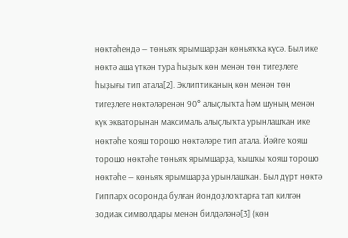нөктәһендә — төньяҡ ярымшарҙан көньяҡҡа күсә. Был ике нөктә аша үткән тура һыҙыҡ көн менән төн тигеҙлеге һыҙығы тип атала[2]. Эклиптиканың көн менән төн тигеҙлеге нөктәләренән 90° алыҫлыҡта һәм шуның менән күк экваторынан максималь алыҫлыҡта урынлашҡан ике нөктәһе ҡояш торошо нөктәләре тип атала. Йәйге ҡояш торошо нөктәһе төньяҡ ярымшарҙа, ҡышҡы ҡояш торошо нөктәһе — көньяҡ ярымшарҙа урынлашҡан. Был дүрт нөктә Гиппарх осоронда булған йондоҙлоҡтарға тап килгән зодиак символдары менән билдәләнә[3] (көн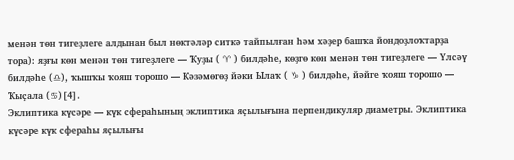менән төн тигеҙлеге алдынан был нөктәләр ситкә тайпылған һәм хәҙер башҡа йондоҙлоҡтарҙа тора): яҙғы көн менән төн тигеҙлеге — Ҡуҙы ( ♈ ) билдәһе, көҙгө көн менән төн тигеҙлеге — Үлсәү билдәһе (♎), ҡышҡы ҡояш торошо — Кәзәмөгөҙ йәки Ылаҡ ( ♑ ) билдәһе, йәйге ҡояш торошо — Ҡыҫала (♋)[4].
Эклиптика күсәре — күк сфераһының эклиптика яҫылығына перпендикуляр диаметры. Эклиптика күсәре күк сфераһы яҫылығы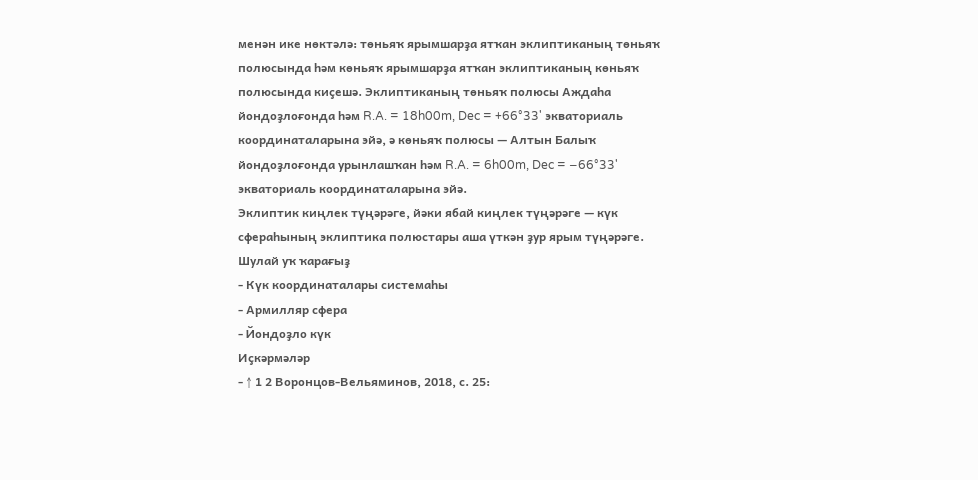менән ике нөктәлә: төньяҡ ярымшарҙа ятҡан эклиптиканың төньяҡ полюсында һәм көньяҡ ярымшарҙа ятҡан эклиптиканың көньяҡ полюсында киҫешә. Эклиптиканың төньяҡ полюсы Аждаһа йондоҙлоғонда һәм R.A. = 18h00m, Dec = +66°33' экваториаль координаталарына эйә, ә көньяҡ полюсы — Алтын Балыҡ йондоҙлоғонда урынлашҡан һәм R.A. = 6h00m, Dec = −66°33' экваториаль координаталарына эйә.
Эклиптик киңлек түңәрәге, йәки ябай киңлек түңәрәге — күк сфераһының эклиптика полюстары аша үткән ҙур ярым түңәрәге.
Шулай уҡ ҡарағыҙ
- Күк координаталары системаһы
- Армилляр сфера
- Йондоҙло күк
Иҫкәрмәләр
- ↑ 1 2 Воронцов-Вельяминов, 2018, с. 25: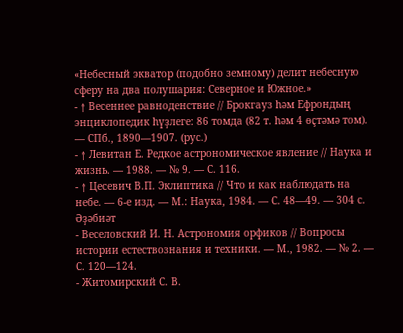«Небесный экватор (подобно земному) делит небесную сферу на два полушария: Северное и Южное.»
- ↑ Весеннее равноденствие // Брокгауз һәм Ефрондың энциклопедик һүҙлеге: 86 томда (82 т. һәм 4 өҫтәмә том). — СПб., 1890—1907. (рус.)
- ↑ Левитан Е. Редкое астрономическое явление // Наука и жизнь. — 1988. — № 9. — С. 116.
- ↑ Цесевич В.П. Эклиптика // Что и как наблюдать на небе. — 6-е изд. — М.: Наука, 1984. — С. 48—49. — 304 с.
Әҙәбиәт
- Веселовский И. Н. Астрономия орфиков // Вопросы истории естествознания и техники. — М., 1982. — № 2. — С. 120—124.
- Житомирский С. В.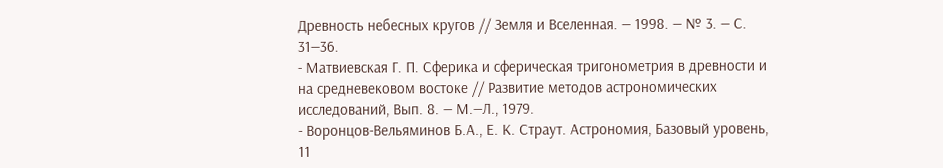Древность небесных кругов // Земля и Вселенная. — 1998. — № 3. — С. 31—36.
- Матвиевская Г. П. Сферика и сферическая тригонометрия в древности и на средневековом востоке // Развитие методов астрономических исследований, Вып. 8. — М.—Л., 1979.
- Воронцов-Вельяминов Б.А., Е. К. Страут. Астрономия, Базовый уровень, 11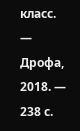класс. — Дрофа, 2018. — 238 с.